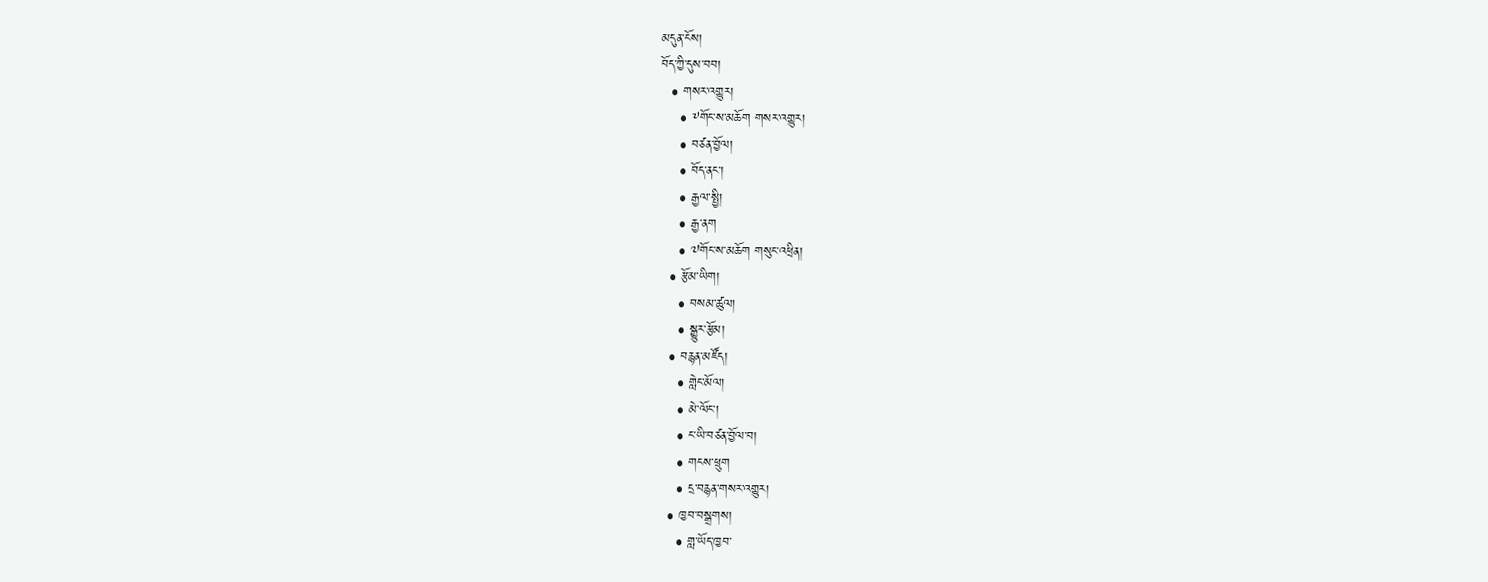མདུན་ངོས།
བོད་ཀྱི་དུས་བབ།
  • གསར་འགྱུར།
    • ༸གོང་ས་མཆོག གསར་འགྱུར།
    • བཙན་བྱོལ།
    • བོད་ནང་།
    • རྒྱལ་སྤྱི།
    • རྒྱ་ནག
    • ༧གོང་ས་མཆོག གསུང་འཕྲིན།
  • རྩོམ་ཡིག།
    • བསམ་ཚུལ།
    • སྒྱུར་རྩོམ།
  • བརྙན་མཛོད།
    • གླེང་མོལ།
    • མེ་ལོང་།
    • ང་ཡི་བཙན་བྱོལ་བ།
    • གངས་ཕྲུག
    • དྲ་བརྙན་གསར་འགྱུར།
  • ཁྱབ་བསྒྲགས།
    • གླ་ཡོད་ཁྱབ་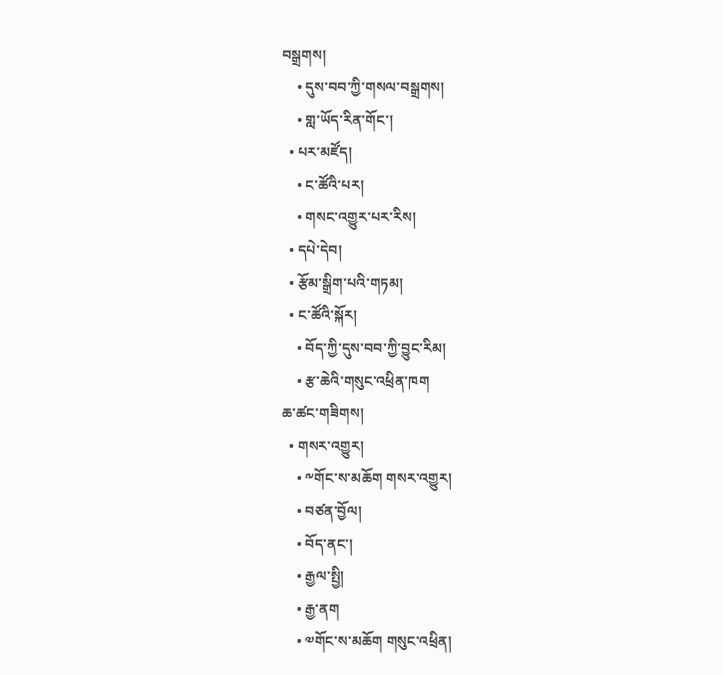བསྒྲགས།
    • དུས་བབ་ཀྱི་གསལ་བསྒྲགས།
    • གླ་ཡོད་རིན་གོང་།
  • པར་མཛོད།
    • ང་ཚོའི་པར།
    • གསང་འགྱུར་པར་རིས།
  • དཔེ་དེབ།
  • རྩོམ་སྒྲིག་པའི་གཏམ།
  • ང་ཚོའི་སྐོར།
    • བོད་ཀྱི་དུས་བབ་ཀྱི་བྱུང་རིམ།
    • རྩ་ཆེའི་གསུང་འཕྲིན་ཁག
ཆ་ཚང་གཟིགས།
  • གསར་འགྱུར།
    • ༸གོང་ས་མཆོག གསར་འགྱུར།
    • བཙན་བྱོལ།
    • བོད་ནང་།
    • རྒྱལ་སྤྱི།
    • རྒྱ་ནག
    • ༧གོང་ས་མཆོག གསུང་འཕྲིན།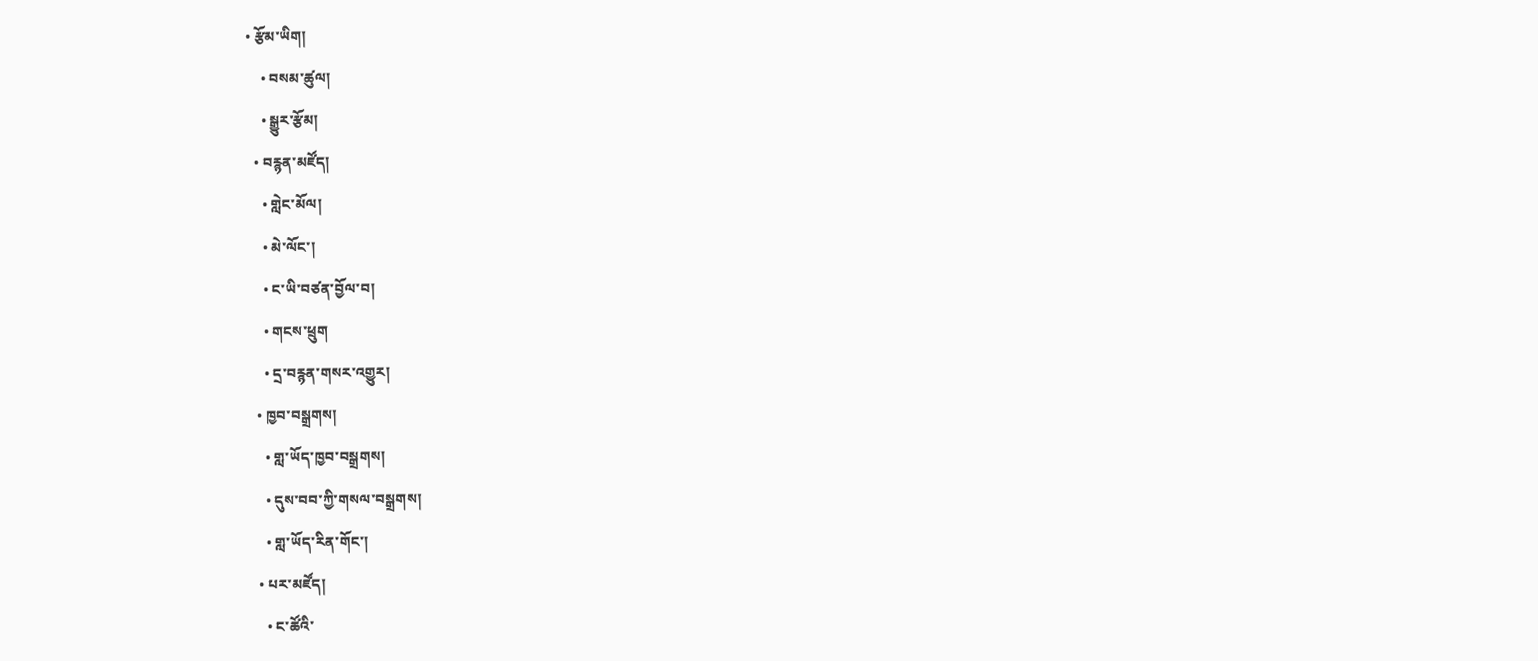• རྩོམ་ཡིག།
    • བསམ་ཚུལ།
    • སྒྱུར་རྩོམ།
  • བརྙན་མཛོད།
    • གླེང་མོལ།
    • མེ་ལོང་།
    • ང་ཡི་བཙན་བྱོལ་བ།
    • གངས་ཕྲུག
    • དྲ་བརྙན་གསར་འགྱུར།
  • ཁྱབ་བསྒྲགས།
    • གླ་ཡོད་ཁྱབ་བསྒྲགས།
    • དུས་བབ་ཀྱི་གསལ་བསྒྲགས།
    • གླ་ཡོད་རིན་གོང་།
  • པར་མཛོད།
    • ང་ཚོའི་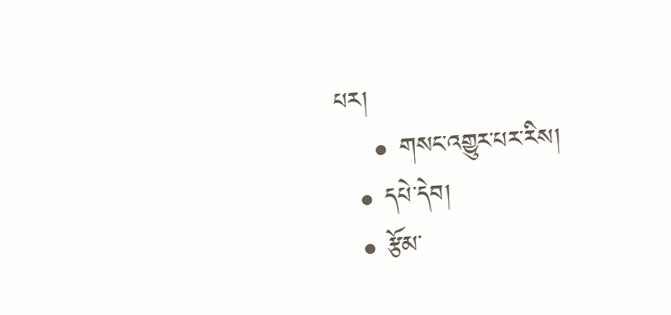པར།
    • གསང་འགྱུར་པར་རིས།
  • དཔེ་དེབ།
  • རྩོམ་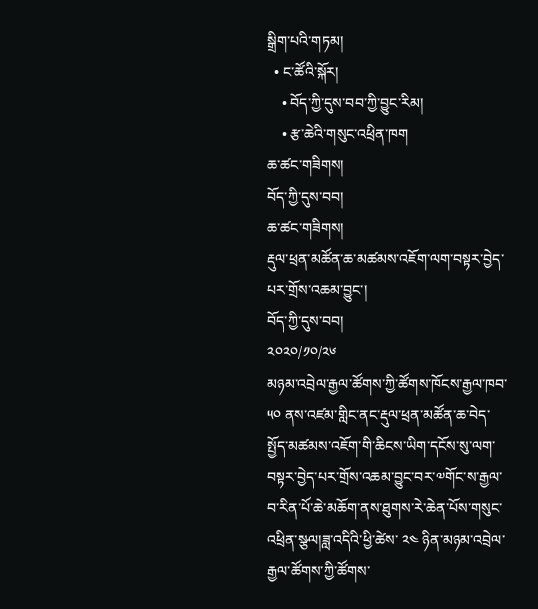སྒྲིག་པའི་གཏམ།
  • ང་ཚོའི་སྐོར།
    • བོད་ཀྱི་དུས་བབ་ཀྱི་བྱུང་རིམ།
    • རྩ་ཆེའི་གསུང་འཕྲིན་ཁག
ཆ་ཚང་གཟིགས།
བོད་ཀྱི་དུས་བབ།
ཆ་ཚང་གཟིགས།
རྡུལ་ཕྲན་མཚོན་ཆ་མཚམས་འཇོག་ལག་བསྟར་བྱེད་པར་གྲོས་འཆམ་བྱུང་།
བོད་ཀྱི་དུས་བབ།
༢༠༢༠/༡༠/༢༦
མཉམ་འབྲེལ་རྒྱལ་ཚོགས་ཀྱི་ཚོགས་ཁོངས་རྒྱལ་ཁབ་ ༥༠ ནས་འཛམ་གླིང་ནང་རྡུལ་ཕྲན་མཚོན་ཆ་བེད་སྤྱོད་མཚམས་འཇོག་གི་ཆིངས་ཡིག་དངོས་སུ་ལག་བསྟར་བྱེད་པར་གྲོས་འཆམ་བྱུང་བར་༧གོང་ས་རྒྱལ་བ་རིན་པོ་ཆེ་མཆོག་ནས་ཐུགས་རེ་ཆེན་པོས་གསུང་འཕྲིན་སྩལ།ཟླ་འདིའི་ཕྱི་ཚེས་ ༢༤ ཉིན་མཉམ་འབྲེལ་རྒྱལ་ཚོགས་ཀྱི་ཚོགས་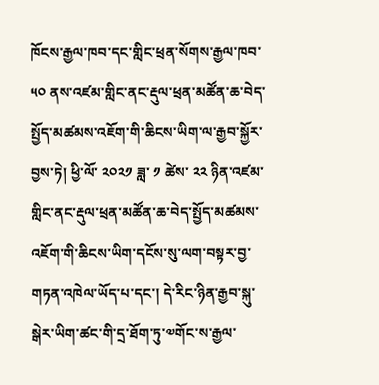ཁོངས་རྒྱལ་ཁབ་དང་གླིང་ཕྲན་སོགས་རྒྱལ་ཁབ་ ༥༠ ནས་འཛམ་གླིང་ནང་རྡུལ་ཕྲན་མཚོན་ཆ་བེད་སྤྱོད་མཚམས་འཇོག་གི་ཆིངས་ཡིག་ལ་རྒྱབ་སྐྱོར་བྱས་ཏེ། ཕྱི་ལོ་ ༢༠༢༡ ཟླ་ ༡ ཚེས་ ༢༢ ཉིན་འཛམ་གླིང་ནང་རྡུལ་ཕྲན་མཚོན་ཆ་བེད་སྤྱོད་མཚམས་འཇོག་གི་ཆིངས་ཡིག་དངོས་སུ་ལག་བསྟར་བྱ་གཏན་འཁེལ་ཡོད་པ་དང་། དེ་རིང་ཉིན་རྒྱབ་སྐུ་སྒེར་ཡིག་ཚང་གི་དྲ་ཐོག་ཏུ་༧གོང་ས་རྒྱལ་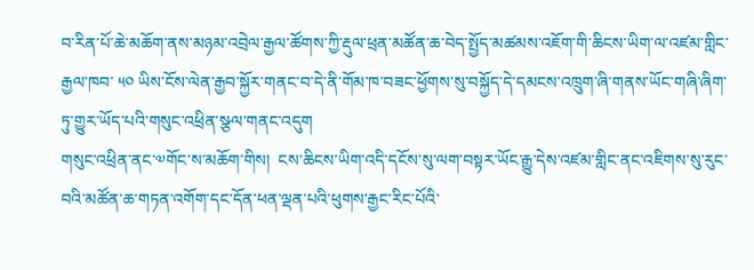བ་རིན་པོ་ཆེ་མཆོག་ནས་མཉམ་འབྲེལ་རྒྱལ་ཚོགས་ཀྱི་རྡུལ་ཕྲན་མཚོན་ཆ་བེད་སྤྱོད་མཚམས་འཇོག་གི་ཆིངས་ཡིག་ལ་འཛམ་གླིང་རྒྱལ་ཁབ་ ༥༠ ཡིས་ངོས་ལེན་རྒྱབ་སྐྱོར་གནང་བ་དེ་ནི་གོམ་ཁ་བཟང་ཕྱོགས་སུ་བསྐྱོད་དེ་དམངས་འཁྲུག་ཞི་གནས་ཡོང་གཞི་ཞིག་ཏུ་གྱུར་ཡོད་པའི་གསུང་འཕྲིན་སྩལ་གནང་འདུག
གསུང་འཕྲིན་ནང་༧གོང་ས་མཆོག་གིས།  ངས་ཆིངས་ཡིག་འདི་དངོས་སུ་ལག་བསྟར་ཡོང་རྒྱུ་དེས་འཛམ་གླིང་ནང་འཇིགས་སུ་རུང་བའི་མཚོན་ཆ་གཏན་འགོག་དང་དོན་ཕན་ལྡན་པའི་ཕུགས་རྒྱང་རིང་པོའི་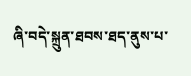ཞི་བདེ་སྐྲུན་ཐབས་ཐད་ནུས་པ་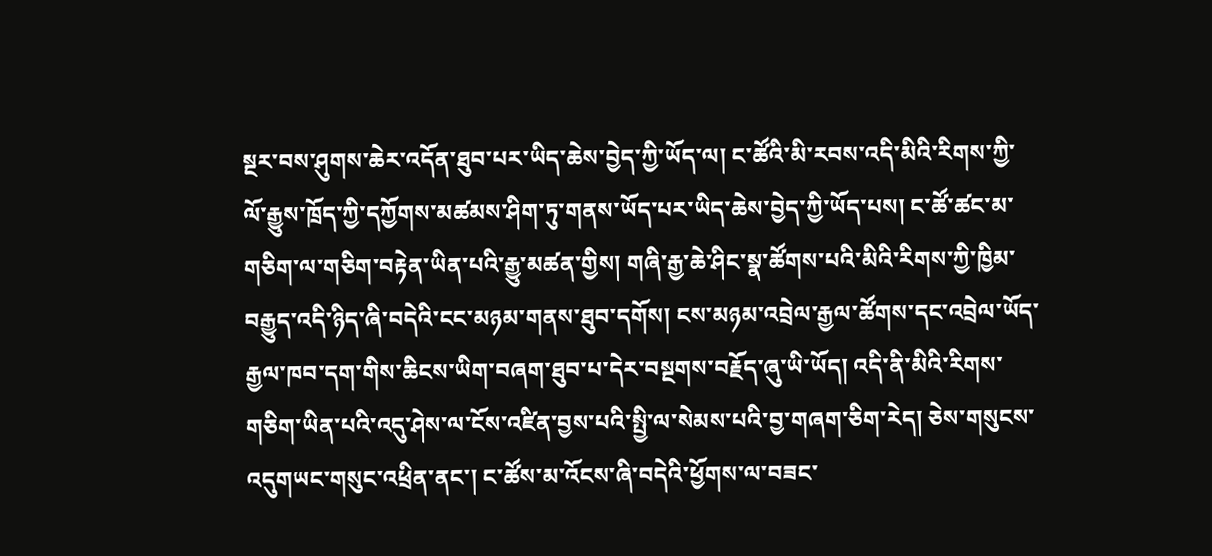སྔར་བས་ཤུགས་ཆེར་འདོན་ཐུབ་པར་ཡིད་ཆེས་བྱེད་ཀྱི་ཡོད་ལ། ང་ཚོའི་མི་རབས་འདི་མིའི་རིགས་ཀྱི་ལོ་རྒྱུས་ཁྲོད་ཀྱི་དཀྱོགས་མཚམས་ཤིག་ཏུ་གནས་ཡོད་པར་ཡིད་ཆེས་བྱེད་ཀྱི་ཡོད་པས། ང་ཚོ་ཚང་མ་གཅིག་ལ་གཅིག་བརྟེན་ཡིན་པའི་རྒྱུ་མཚན་གྱིས། གཞི་རྒྱ་ཆེ་ཤིང་སྣ་ཚོགས་པའི་མིའི་རིགས་ཀྱི་ཁྱིམ་བརྒྱུད་འདི་ཉིད་ཞི་བདེའི་ངང་མཉམ་གནས་ཐུབ་དགོས། ངས་མཉམ་འབྲེལ་རྒྱལ་ཚོགས་དང་འབྲེལ་ཡོད་རྒྱལ་ཁབ་དག་གིས་ཆིངས་ཡིག་བཞག་ཐུབ་པ་དེར་བསྔགས་བརྗོད་ཞུ་ཡི་ཡོད། འདི་ནི་མིའི་རིགས་གཅིག་ཡིན་པའི་འདུ་ཤེས་ལ་ངོས་འཛིན་བྱས་པའི་སྤྱི་ལ་སེམས་པའི་བྱ་གཞག་ཅིག་རེད། ཅེས་གསུངས་འདུགཡང་གསུང་འཕྲིན་ནང་། ང་ཚོས་མ་འོངས་ཞི་བདེའི་ཕྱོགས་ལ་བཟང་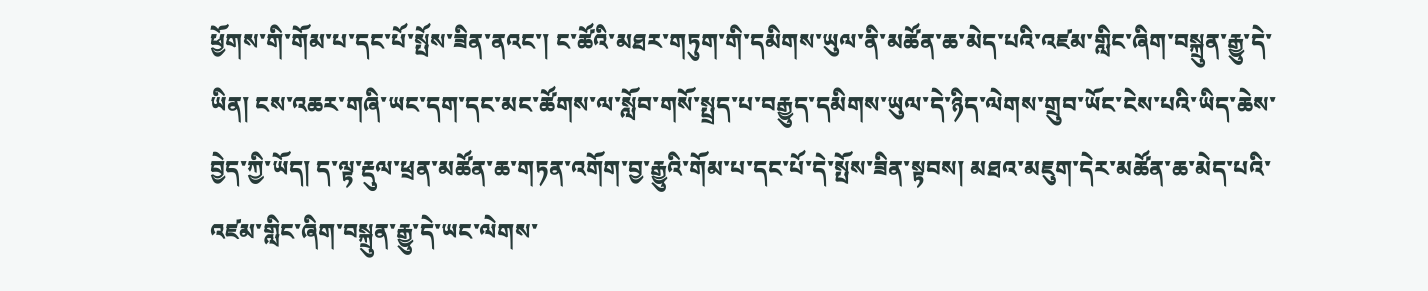ཕྱོགས་གི་གོམ་པ་དང་པོ་སྤོས་ཟིན་ནའང་། ང་ཚོའི་མཐར་གཏུག་གི་དམིགས་ཡུལ་ནི་མཚོན་ཆ་མེད་པའི་འཛམ་གླིང་ཞིག་བསྐྲུན་རྒྱུ་དེ་ཡིན། ངས་འཆར་གཞི་ཡང་དག་དང་མང་ཚོགས་ལ་སློབ་གསོ་སྤྲད་པ་བརྒྱུད་དམིགས་ཡུལ་དེ་ཉིད་ལེགས་གྲུབ་ཡོང་ངེས་པའི་ཡིད་ཆེས་བྱེད་ཀྱི་ཡོད། ད་ལྟ་རྡུལ་ཕྲན་མཚོན་ཆ་གཏན་འགོག་བྱ་རྒྱུའི་གོམ་པ་དང་པོ་དེ་སྤོས་ཟིན་སྟབས། མཐའ་མཇུག་དེར་མཚོན་ཆ་མེད་པའི་འཛམ་གླིང་ཞིག་བསྐྲུན་རྒྱུ་དེ་ཡང་ལེགས་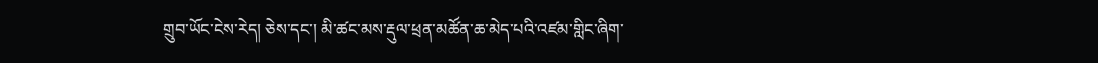གྲུབ་ཡོང་ངེས་རེད། ཅེས་དང་། མི་ཚང་མས་རྡུལ་ཕྲན་མཚོན་ཆ་མེད་པའི་འཛམ་གླིང་ཞིག་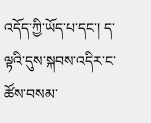འདོད་ཀྱི་ཡོད་པ་དང་། ད་ལྟའི་དུས་སྐབས་འདིར་ང་ཚོས་བསམ་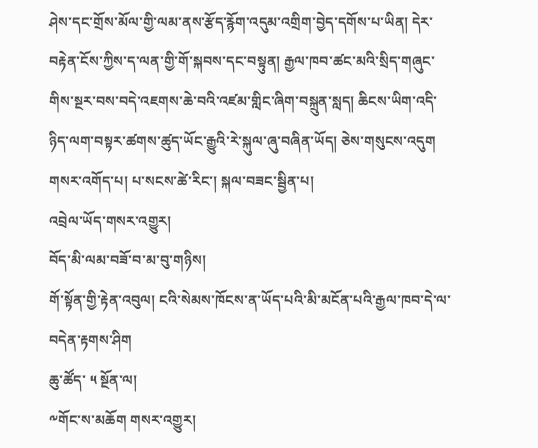ཤེས་དང་གྲོས་མོལ་གྱི་ལམ་ནས་རྩོད་རྙོག་འདུམ་འགྲིག་བྱེད་དགོས་པ་ཡིན། དེར་བརྟེན་ངོས་ཀྱིས་ད་ལན་གྱི་གོ་སྐབས་དང་བསྟུན། རྒྱལ་ཁབ་ཚང་མའི་སྲིད་གཞུང་གིས་སྔར་བས་བདེ་འཇགས་ཆེ་བའི་འཛམ་གླིང་ཞིག་བསྐྲུན་སླད། ཆིངས་ཡིག་འདི་ཉིད་ལག་བསྟར་ཚགས་ཚུད་ཡོང་རྒྱུའི་རེ་སྐུལ་ཞུ་བཞིན་ཡོད། ཅེས་གསུངས་འདུག
གསར་འགོད་པ། པ་སངས་ཚེ་རིང་། སྐལ་བཟང་སྦྱིན་པ།
འབྲེལ་ཡོད་གསར་འགྱུར།
བོད་མི་ལམ་བཟོ་བ་མ་བུ་གཉིས།
གོ་སྟོན་གྱི་རྟེན་འབུལ། ངའི་སེམས་ཁོངས་ན་ཡོད་པའི་མི་མངོན་པའི་རྒྱལ་ཁབ་དེ་ལ་བདེན་རྟགས་ཤིག
ཆུ་ཚོད་ ༥ སྔོན་ལ།
༸གོང་ས་མཆོག གསར་འགྱུར།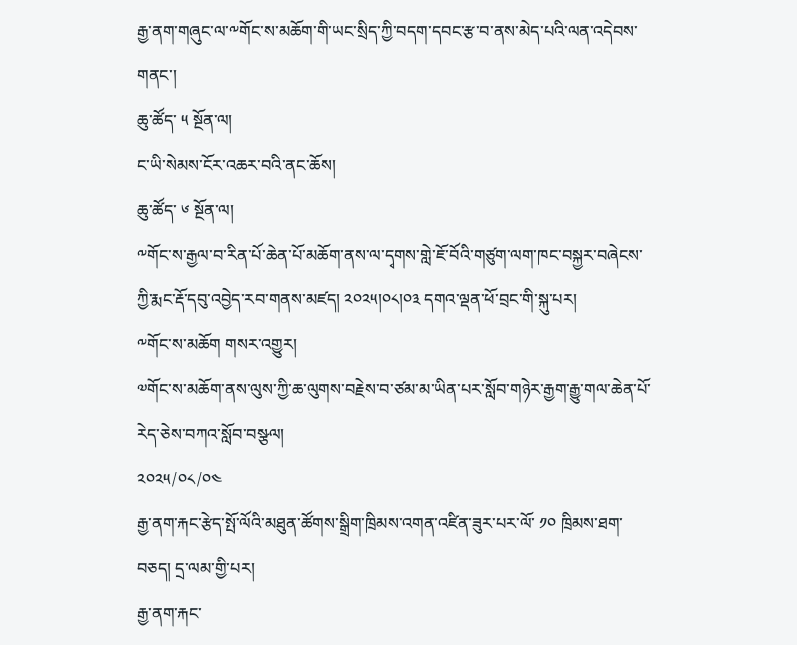རྒྱ་ནག་གཞུང་ལ་༸གོང་ས་མཆོག་གི་ཡང་སྲིད་ཀྱི་བདག་དབང་རྩ་བ་ནས་མེད་པའི་ལན་འདེབས་གནང་།
ཆུ་ཚོད་ ༥ སྔོན་ལ།
ང་ཡི་སེམས་ངོར་འཆར་བའི་ནང་ཆོས།
ཆུ་ཚོད་ ༦ སྔོན་ལ།
༸གོང་ས་རྒྱལ་བ་རིན་པོ་ཆེན་པོ་མཆོག་ནས་ལ་དྭགས་གླེ་ཇོ་བོའི་གཙུག་ལག་ཁང་བསྐྱར་བཞེངས་ཀྱི་རྨང་རྡོ་དབུ་འབྱེད་རབ་གནས་མཛད། ༢༠༢༥།༠༨།༠༣ དགའ་ལྡན་ཕོ་བྲང་གི་སྐུ་པར།
༸གོང་ས་མཆོག གསར་འགྱུར།
༧གོང་ས་མཆོག་ནས་ལུས་ཀྱི་ཆ་ལུགས་བརྗེས་བ་ཙམ་མ་ཡིན་པར་སློབ་གཉེར་རྒྱག་རྒྱུ་གལ་ཆེན་པོ་རེད་ཅེས་བཀའ་སློབ་བསྩལ།
༢༠༢༥/༠༨/༠༤
རྒྱ་ནག་རྐང་རྩེད་སྤོ་ལོའི་མཐུན་ཚོགས་སྒྲིག་ཁྲིམས་འགན་འཛིན་ཟུར་པར་ལོ་ ༡༠ ཁྲིམས་ཐག་བཅད། དྲ་ལམ་གྱི་པར།
རྒྱ་ནག་རྐང་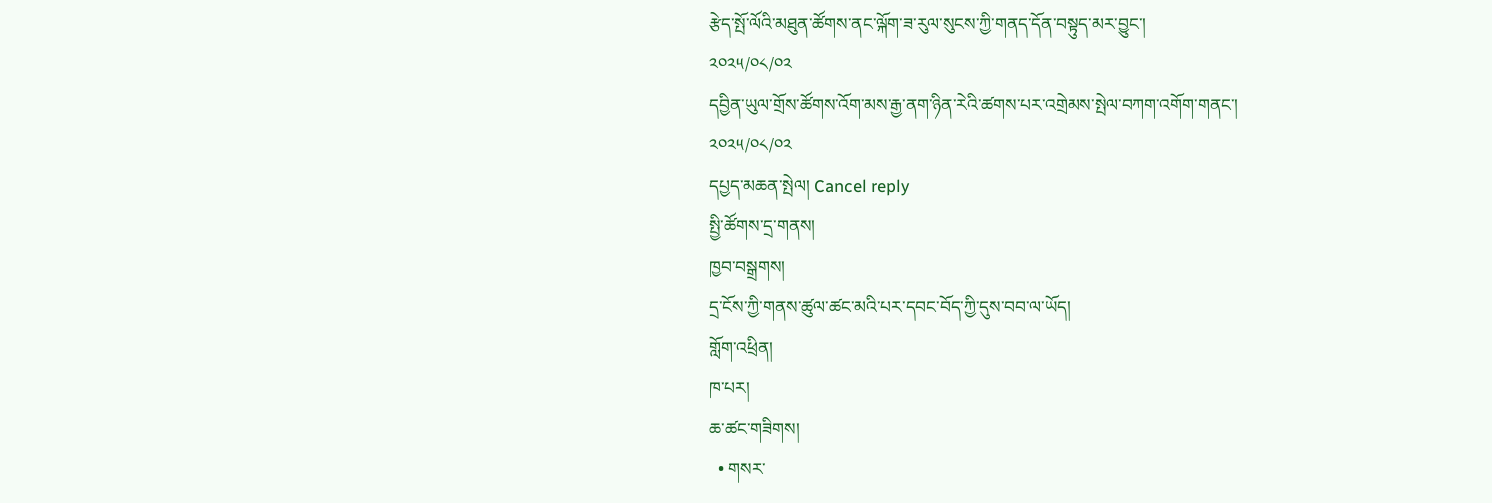རྩེད་སྤོ་ལོའི་མཐུན་ཚོགས་ནང་ལྐོག་ཟ་རུལ་སུངས་ཀྱི་གནད་དོན་བསྟུད་མར་བྱུང་།
༢༠༢༥/༠༨/༠༢
དབྱིན་ཡུལ་གྲོས་ཚོགས་འོག་མས་རྒྱ་ནག་ཉིན་རེའི་ཚགས་པར་འགྲེམས་སྤེལ་བཀག་འགོག་གནང་།
༢༠༢༥/༠༨/༠༢
དཔྱད་མཆན་སྤེལ། Cancel reply
སྤྱི་ཚོགས་དྲ་གནས།
ཁྱབ་བསྒྲགས།
དྲ་ངོས་ཀྱི་གནས་ཚུལ་ཚང་མའི་པར་དབང་བོད་ཀྱི་དུས་བབ་ལ་ཡོད།
གློག་འཕྲིན།
ཁ་པར།
ཆ་ཚང་གཟིགས།
  • གསར་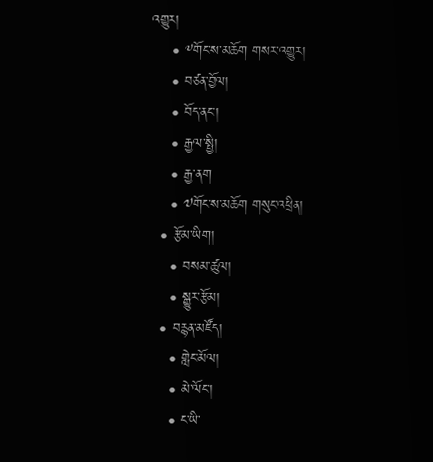འགྱུར།
    • ༸གོང་ས་མཆོག གསར་འགྱུར།
    • བཙན་བྱོལ།
    • བོད་ནང་།
    • རྒྱལ་སྤྱི།
    • རྒྱ་ནག
    • ༧གོང་ས་མཆོག གསུང་འཕྲིན།
  • རྩོམ་ཡིག།
    • བསམ་ཚུལ།
    • སྒྱུར་རྩོམ།
  • བརྙན་མཛོད།
    • གླེང་མོལ།
    • མེ་ལོང་།
    • ང་ཡི་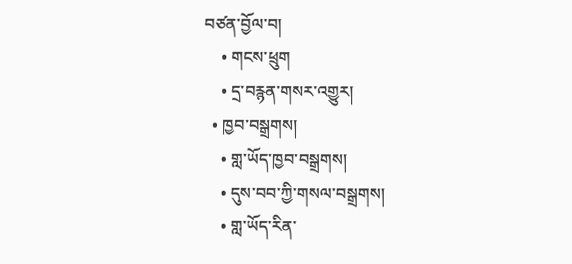བཙན་བྱོལ་བ།
    • གངས་ཕྲུག
    • དྲ་བརྙན་གསར་འགྱུར།
  • ཁྱབ་བསྒྲགས།
    • གླ་ཡོད་ཁྱབ་བསྒྲགས།
    • དུས་བབ་ཀྱི་གསལ་བསྒྲགས།
    • གླ་ཡོད་རིན་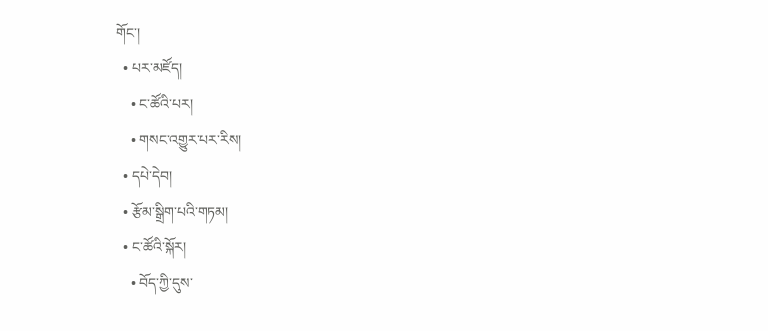གོང་།
  • པར་མཛོད།
    • ང་ཚོའི་པར།
    • གསང་འགྱུར་པར་རིས།
  • དཔེ་དེབ།
  • རྩོམ་སྒྲིག་པའི་གཏམ།
  • ང་ཚོའི་སྐོར།
    • བོད་ཀྱི་དུས་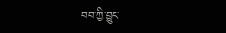བབ་ཀྱི་བྱུང་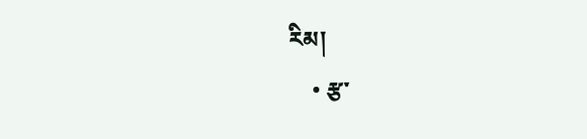རིམ།
    • རྩ་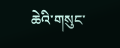ཆེའི་གསུང་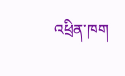འཕྲིན་ཁག